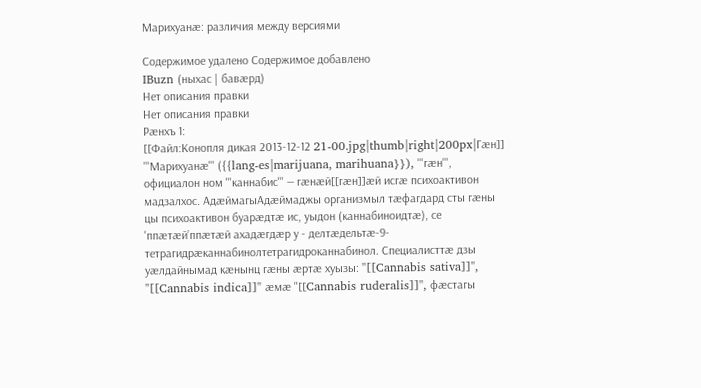Марихуанæ: различия между версиями

Содержимое удалено Содержимое добавлено
IBuzn (ныхас | бавæрд)
Нет описания правки
Нет описания правки
Рæнхъ 1:
[[Файл:Конопля дикая 2013-12-12 21-00.jpg|thumb|right|200px|Гæн]]
'''Марихуанæ''' ({{lang-es|marijuana, marihuana}}), '''гæн''', официалон ном '''каннабис''' — гæнæй[[гæн]]æй исгæ психоактивон мадзалхос. АдæймагыАдæймаджы организмыл тæфагдард сты гæны цы психоактивон буарæдтæ ис, уыдон (каннабиноидтæ), се 'ппæтæй’ппæтæй ахадæгдæр у - делтæдельтæ-9-тетрагидрæканнабинолтетрагидроканнабинол. Специалисттæ дзы уæлдайнымад кæнынц гæны æртæ хуызы: ''[[Cannabis sativa]]'', ''[[Cannabis indica]]'' æмæ ''[[Cannabis ruderalis]]'', фæстагы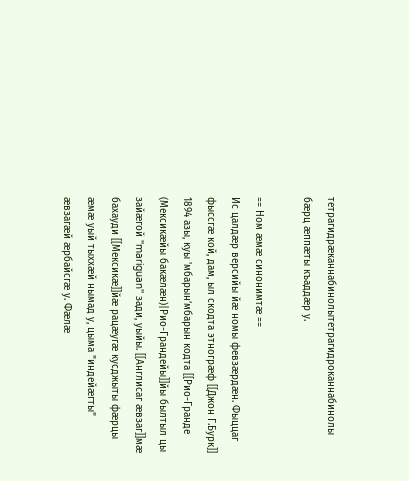тетрагидрæканнабинолытетрагидроканнабинолы бæрц æппæты къаддæр у.

== Ном æмæ синонимтæ ==
Ис цалдæр версийы йæ номы февзæрдæн. Фыццаг фыссгæ кой, дам, ыл скодта этногрæф [[Джон Г.Бурк]] 1894 азы, куы 'мбарын’мбарын кодта [[Рио-Гранде (Мексикæйы бакæлæн)|Рио-Грандейы]]йы былтыл цы зайæгой ''mariguan'' зади, уыйы. [[Англисаг æвзаг]]мæ бахауди [[Мексикæ]]йæ рацæугæ кусджыты фæрцы æмæ уый тыххæй нымад у, цыма "индейæгты" æвзагæй æрбайсгæ у. Фæлæ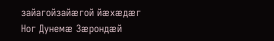зайагойзайæгой йæхæдæг Ног Дунемæ Зæрондæй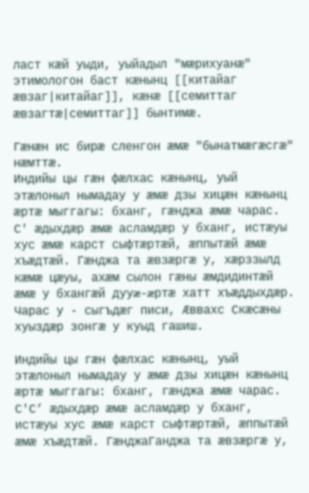ласт кæй уыди, уыйадыл "мæрихуанæ" этимологон баст кæнынц [[китайаг æвзаг|китайаг]], кæнæ [[семиттаг æвзагтæ|семиттаг]] бынтимæ.

Гæнæн ис бирæ сленгон æмæ "бынатмæгæсгæ" нæмттæ.
Индийы цы гæн фæлхас кæнынц, уый этæлоныл нымадау у æмæ дзы хицæн кæнынц æртæ мыггагы: бханг, гæнджа æмæ чарас. С' æдыхдæр æмæ асламдæр у бханг, истæуы хус æмæ карст сыфтæртæй, æппытæй æмæ хъæдтæй. Гæнджа та æвзæргæ у, хæрззылд кæмæ цæуы, ахæм сылон гæны æмдидинтæй æмæ у бхангæй дууæ-æртæ хатт хъæддыхдæр. Чарас у - сыгъдæг писи, Æввахс Скæсæны хуыздæр зонгæ у куыд гашиш.

Индийы цы гæн фæлхас кæнынц, уый этæлоныл нымадау у æмæ дзы хицæн кæнынц æртæ мыггагы: бханг, гæнджа æмæ чарас. С'С’ æдыхдæр æмæ асламдæр у бханг, истæуы хус æмæ карст сыфтæртæй, æппытæй æмæ хъæдтæй. ГæнджаГанджа та æвзæргæ у,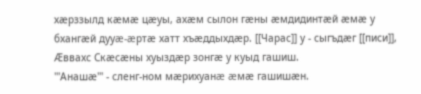хæрззылд кæмæ цæуы, ахæм сылон гæны æмдидинтæй æмæ у бхангæй дууæ-æртæ хатт хъæддыхдæр. [[Чарас]] у - сыгъдæг [[писи]], Æввахс Скæсæны хуыздæр зонгæ у куыд гашиш.
'''Анашæ''' - сленг-ном мæрихуанæ æмæ гашишæн.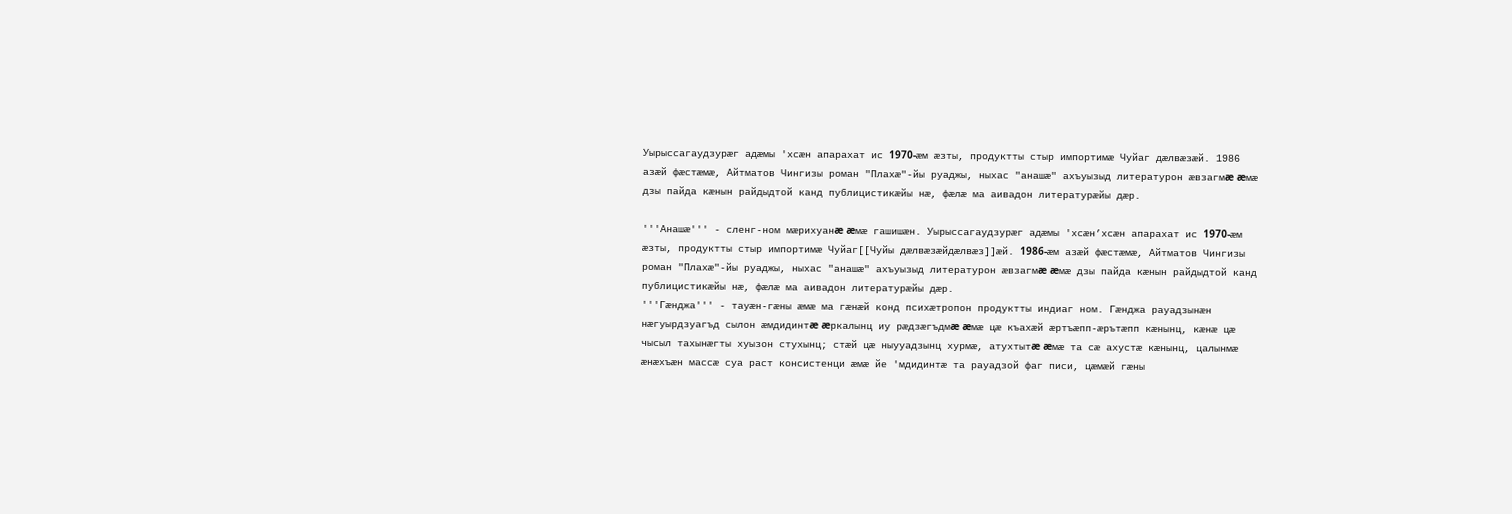Уырыссагаудзурæг адæмы 'хсæн апарахат ис 1970-æм æзты, продуктты стыр импортимæ Чуйаг дæлвæзæй. 1986 азæй фæстæмæ, Айтматов Чингизы роман "Плахæ"-йы руаджы, ныхас "анашæ" ахъуызыд литературон æвзагмæ æмæ дзы пайда кæнын райдыдтой канд публицистикæйы нæ, фæлæ ма аивадон литературæйы дæр.

'''Анашæ''' - сленг-ном мæрихуанæ æмæ гашишæн. Уырыссагаудзурæг адæмы 'хсæн’хсæн апарахат ис 1970-æм æзты, продуктты стыр импортимæ Чуйаг[[Чуйы дæлвæзæйдæлвæз]]æй. 1986-æм азæй фæстæмæ, Айтматов Чингизы роман "Плахæ"-йы руаджы, ныхас "анашæ" ахъуызыд литературон æвзагмæ æмæ дзы пайда кæнын райдыдтой канд публицистикæйы нæ, фæлæ ма аивадон литературæйы дæр.
'''Гæнджа''' - тауæн-гæны æмæ ма гæнæй конд психæтропон продуктты индиаг ном. Гæнджа рауадзынæн нæгуырдзуагъд сылон æмдидинтæ æркалынц иу рæдзæгъдмæ æмæ цæ къахæй æртъæпп-æрътæпп кæнынц, кæнæ цæ чысыл тахынæгты хуызон стухынц; стæй цæ ныууадзынц хурмæ, атухтытæ æмæ та сæ ахустæ кæнынц, цалынмæ æнæхъæн массæ суа раст консистенци æмæ йе 'мдидинтæ та рауадзой фаг писи, цæмæй гæны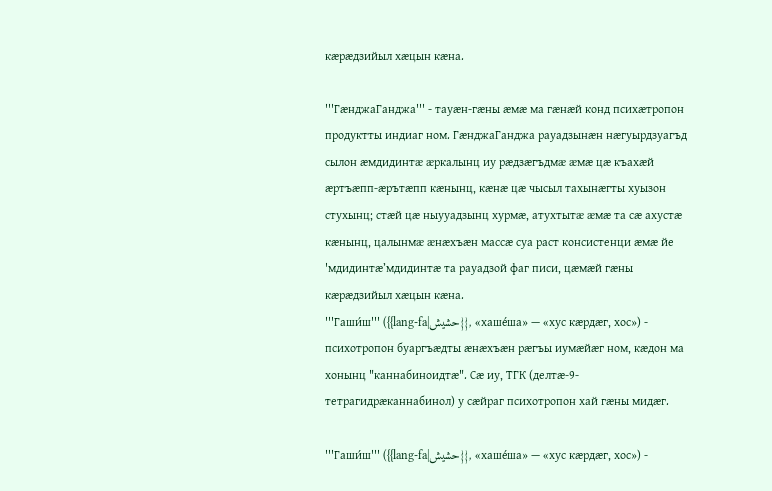кæрæдзийыл хæцын кæна.

'''ГæнджаГанджа''' - тауæн-гæны æмæ ма гæнæй конд психæтропон продуктты индиаг ном. ГæнджаГанджа рауадзынæн нæгуырдзуагъд сылон æмдидинтæ æркалынц иу рæдзæгъдмæ æмæ цæ къахæй æртъæпп-æрътæпп кæнынц, кæнæ цæ чысыл тахынæгты хуызон стухынц; стæй цæ ныууадзынц хурмæ, атухтытæ æмæ та сæ ахустæ кæнынц, цалынмæ æнæхъæн массæ суа раст консистенци æмæ йе 'мдидинтæ’мдидинтæ та рауадзой фаг писи, цæмæй гæны кæрæдзийыл хæцын кæна.
'''Гаши́ш''' ({{lang-fa|حشیش}}, «хаше́ша» — «хус кæрдæг, хос») - психотропон буаргъæдты æнæхъæн рæгъы иумæйæг ном, кæдон ма хонынц "каннабиноидтæ". Сæ иу, ТГК (делтæ-9-тетрагидрæканнабинол) у сæйраг психотропон хай гæны мидæг.

'''Гаши́ш''' ({{lang-fa|حشیش}}, «хаше́ша» — «хус кæрдæг, хос») -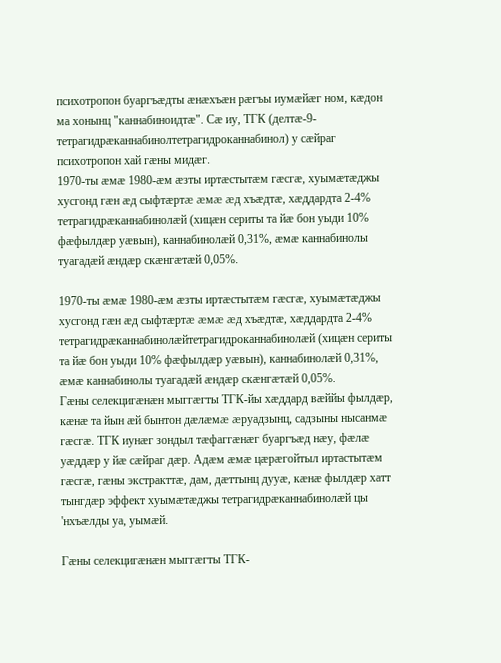психотропон буаргъæдты æнæхъæн рæгъы иумæйæг ном, кæдон ма хонынц "каннабиноидтæ". Сæ иу, ТГК (делтæ-9-тетрагидрæканнабинолтетрагидроканнабинол) у сæйраг психотропон хай гæны мидæг.
1970-ты æмæ 1980-æм æзты иртæстытæм гæсгæ, хуымæтæджы хусгонд гæн æд сыфтæртæ æмæ æд хъæдтæ, хæддардта 2-4% тетрагидрæканнабинолæй (хицæн сериты та йæ бон уыди 10% фæфылдæр уæвын), каннабинолæй 0,31%, æмæ каннабинолы туагадæй æндæр скæнгæтæй 0,05%.

1970-ты æмæ 1980-æм æзты иртæстытæм гæсгæ, хуымæтæджы хусгонд гæн æд сыфтæртæ æмæ æд хъæдтæ, хæддардта 2-4% тетрагидрæканнабинолæйтетрагидроканнабинолæй (хицæн сериты та йæ бон уыди 10% фæфылдæр уæвын), каннабинолæй 0,31%, æмæ каннабинолы туагадæй æндæр скæнгæтæй 0,05%.
Гæны селекцигæнæн мыггæгты ТГК-йы хæддард вæййы фылдæр, кæнæ та йын æй бынтон дæлæмæ æруадзынц, садзыны нысанмæ гæсгæ. ТГК иунæг зондыл тæфаггæнæг буаргъæд нæу, фæлæ уæддæр у йæ сæйраг дæр. Адæм æмæ цæрæгойтыл иртастытæм гæсгæ, гæны экстракттæ, дам, дæттынц дууæ, кæнæ фылдæр хатт тынгдæр эффект хуымæтæджы тетрагидрæканнабинолæй цы 'нхъæлды уа, уымæй.

Гæны селекцигæнæн мыггæгты ТГК-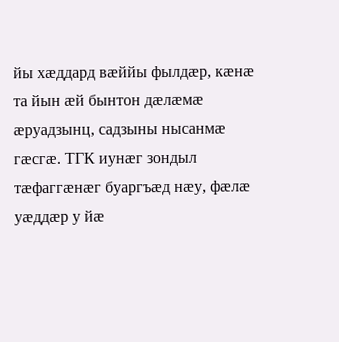йы хæддард вæййы фылдæр, кæнæ та йын æй бынтон дæлæмæ æруадзынц, садзыны нысанмæ гæсгæ. ТГК иунæг зондыл тæфаггæнæг буаргъæд нæу, фæлæ уæддæр у йæ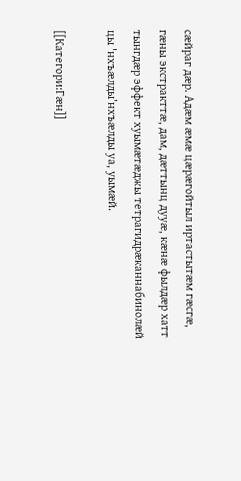сæйраг дæр. Адæм æмæ цæрæгойтыл иртастытæм гæсгæ, гæны экстракттæ, дам, дæттынц дууæ, кæнæ фылдæр хатт тынгдæр эффект хуымæтæджы тетрагидрæканнабинолæй цы 'нхъæлды’нхъæлды уа, уымæй.

[[Категори:Гæн]]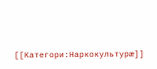[[Категори:Наркокультурæ]]